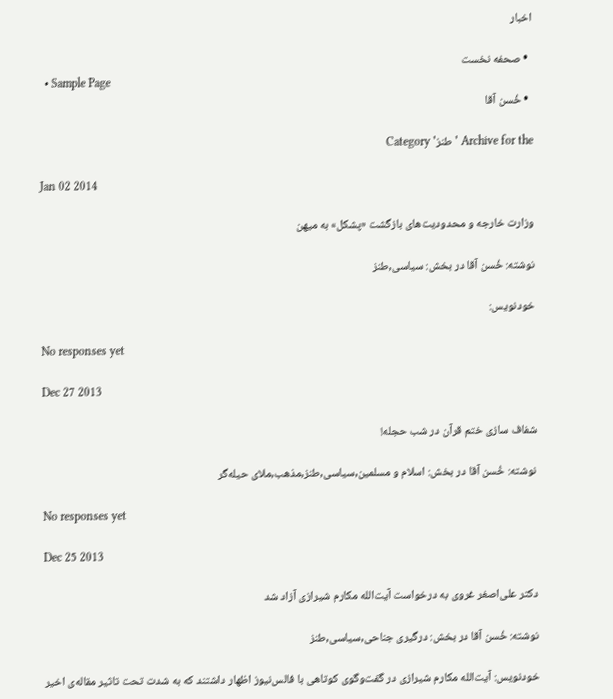اخبار

  • صحفه نخست
  • Sample Page
  • خُسن آقا

Archive for the 'طنز' Category

Jan 02 2014

وزارت خارجه و محدودیت‌های بازگشت «پشکل‌» به میهن

نوشته: خُسن آقا در بخش: سیاسی,طنز

خودنویس:

No responses yet

Dec 27 2013

شفاف سازی ختم قرآن در شب حجله!

نوشته: خُسن آقا در بخش: اسلام و مسلمین,سیاسی,طنز,مذهب,ملای حیله‌گر

No responses yet

Dec 25 2013

دکتر علی‌اصغر غروی به درخواست آیت‌الله مکارم شیرازی آزاد شد

نوشته: خُسن آقا در بخش: درگیری جناحی,سیاسی,طنز

خودنویس: آیت‌الله مکارم شیرازی در گفت‌وگوی کوتاهی با فالس‌نیوز اظهار داشتند که به شدت تحت تاثیر مقاله‌ی اخیر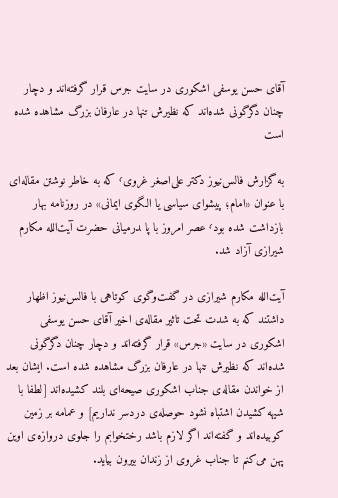آقای حسن یوسفی اشکوری در سایت جرس قرار گرفته‌اند و دچار چنان دگرگونی شده‌اند که نظیرش تنها در عارفان بزرگ مشاهده شده است

به گزارش فالس‌نیوز دکتر علی‌اصغر غروی٬ که به خاطر نوشتن مقاله‌ای با عنوان «امام؛ پیشوای سیاسی یا الگوی ایمانی» در روزنامه بهار بازداشت شده بود٬ عصر امروز با پا ‍‍‍‍‍‍‍‍‍‍‍‍‍‍‍‍‍‍‍‍‍‍‍‍‍‍‍‍‍‍‍‍‍درمیانی حضرت آیت‌الله مکارم شیرازی آزاد شد.

آیت‌الله مکارم شیرازی در گفت‌وگوی کوتاهی با فالس‌نیوز اظهار داشتند که به شدت تحت تاثیر مقاله‌ی اخیر آقای حسن یوسفی اشکوری در سایت «جرس» قرار گرفته‌اند و دچار چنان دگرگونی شده‌اند که نظیرش تنها در عارفان بزرگ مشاهده شده است. ایشان بعد از خواندن مقاله‌ی جناب اشکوری صیحه‌ای بلند کشیده‌اند [لطفا با شیهه کشیدن اشتباه نشود حوصله‌ی دردسر نداریم] و عمامه بر زمین کوبیده‌اند و گفته‌اند اگر لازم باشد رختخوابم را جلوی دروازه‌ی اوین پهن می‌کنم تا جناب غروی از زندان بیرون بیاید.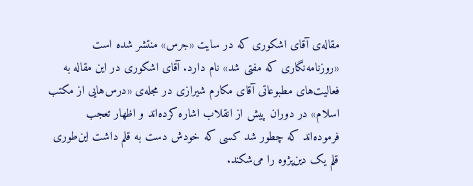مقاله‌ی آقای اشکوری که در سایت «جرس» منتشر شده است «روزنامه‌نگاری که مفتی شد» نام دارد. آقای اشکوری در این مقاله به فعالیت‌های مطبوعاتی آقای مکارم شیرازی در مجله‌ی «درس‌هایی از مکتب اسلام» در دوران پیش از انقلاب اشاره کرده‌اند و اظهار تعجب فرموده‌اند که چطور شد کسی که خودش دست به قلم داشت این‌طوری قلم یک دین‌پژوه را می‌شکند.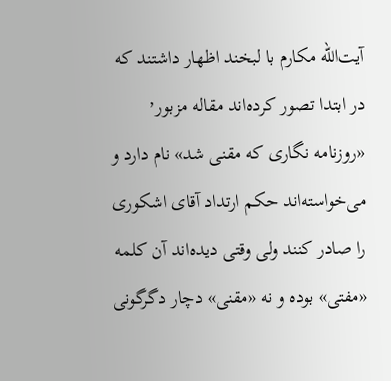آیت‌الله مکارم با لبخند اظهار داشتند که در ابتدا تصور کرده‌اند مقاله مزبور٬ «روزنامه نگاری که مقنی شد» نام دارد و می‌خواسته‌اند حکم ارتداد آقای اشکوری را صادر کنند ولی وقتی دیده‌اند آن کلمه «مفتی» بوده و نه «مقنی» دچار دگرگونی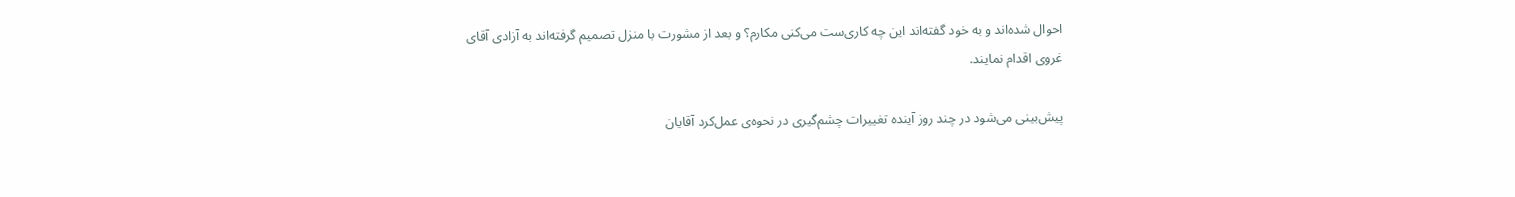احوال شده‌اند و به خود گفته‌اند این چه کاری‌ست می‌کنی مکارم؟ و بعد از مشورت با منزل تصمیم گرفته‌اند به آزادی آقای غروی اقدام نمایند.

پیش‌بینی می‌شود در چند روز آینده تغییرات چشم‌گیری در نحوه‌ی عمل‌کرد آقایان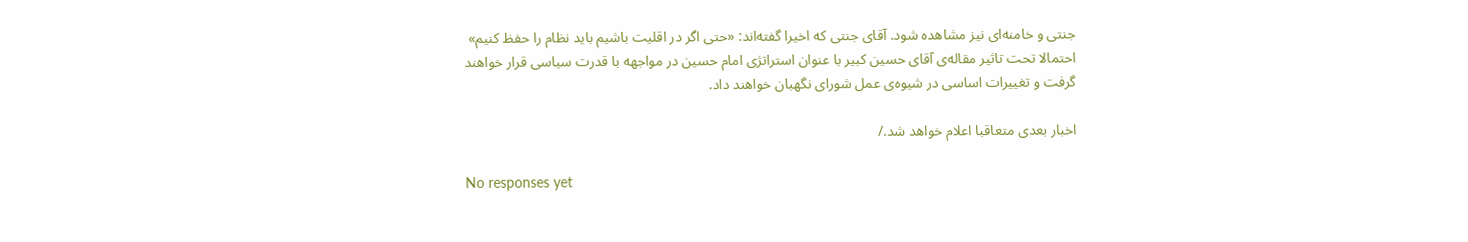جنتی و خامنه‌ای نیز مشاهده شود. آقای جنتی که اخیرا گفته‌اند: «حتی اگر در اقلیت باشیم باید نظام را حفظ کنیم» احتمالا تحت تاثیر مقاله‌ی آقای حسین کبیر با عنوان استراتژی امام حسین در مواجهه با قدرت سیاسی قرار خواهند گرفت و تغییرات اساسی در شیوه‌ی عمل شورای نگهبان خواهند داد.

اخبار بعدی متعاقبا اعلام خواهد شد./

No responses yet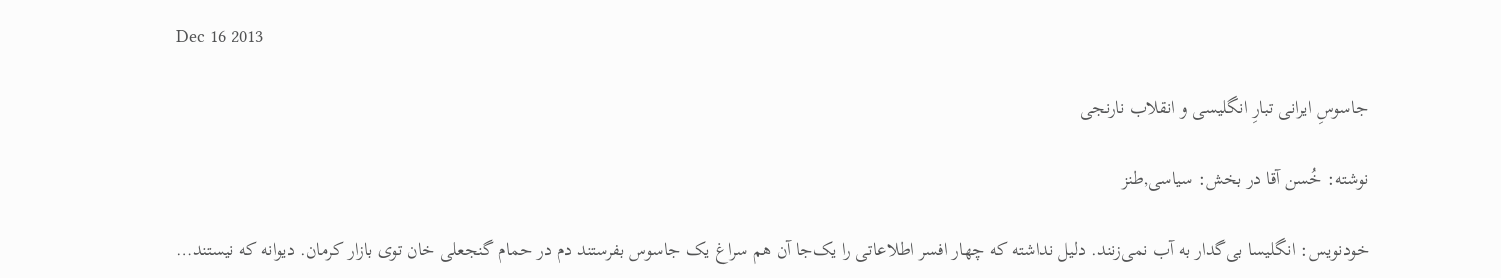Dec 16 2013

جاسوسِ ایرانی تبارِ انگلیسی و انقلاب نارنجی

نوشته: خُسن آقا در بخش: سیاسی,طنز

خودنویس: انگلیسا بی‌گدار به آب نمی‌زنند. دلیل نداشته که چهار افسر اطلاعاتی را یک‌جا آن هم سراغ یک جاسوس بفرستند دم در حمام گنجعلی خان توی بازار کرمان. دیوانه که نیستند…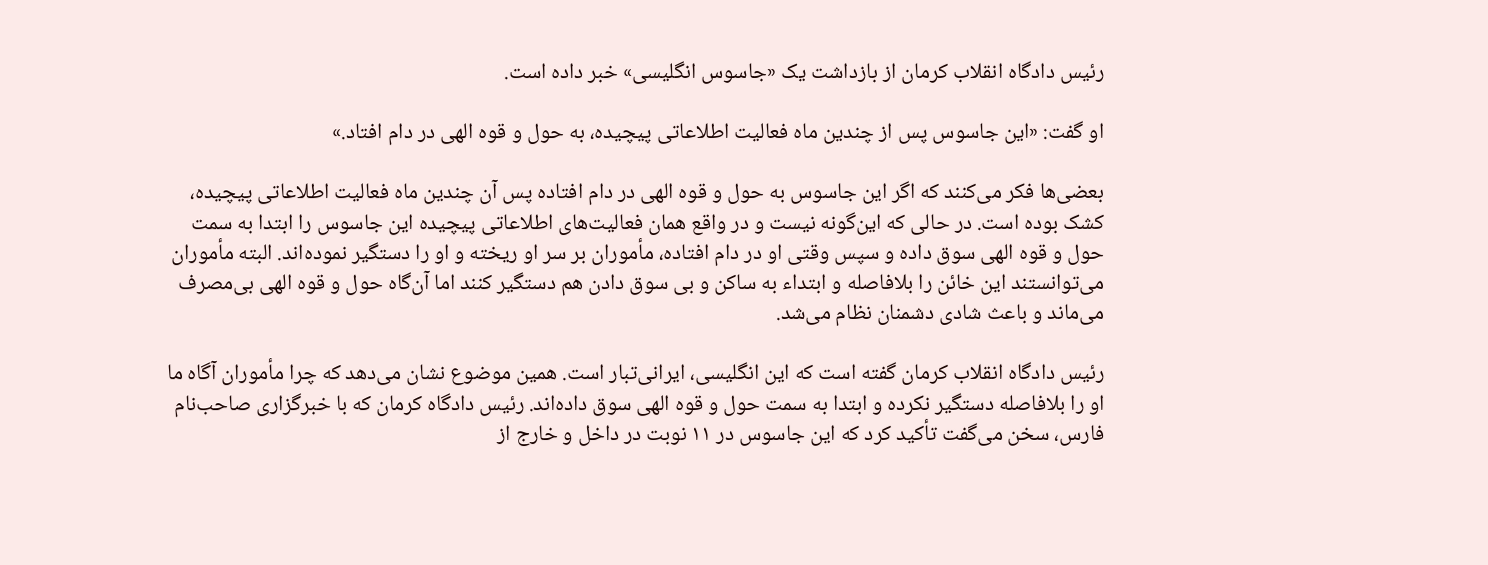رئیس دادگاه انقلاب کرمان از بازداشت یک «جاسوس انگلیسی» خبر داده است.

او گفت: «این جاسوس پس از چندین ماه فعالیت اطلاعاتی پیچیده، به حول و قوه الهی در دام افتاد.»

بعضی‌ها فکر می‌کنند که اگر این جاسوس به حول و قوه الهی در دام افتاده پس آن چندین ماه فعالیت اطلاعاتی پیچیده، کشک بوده است. در حالی که این‌گونه نیست و در واقع همان فعالیت‌های اطلاعاتی پیچیده این جاسوس را ابتدا به سمت حول و قوه الهی سوق داده و سپس وقتی او در دام افتاده، مأموران بر سر او ریخته و او را دستگیر نموده‌اند. البته مأموران می‌توانستند این خائن را بلافاصله و ابتداء به ساکن و بی سوق دادن هم دستگیر کنند اما آن‌گاه حول و قوه الهی بی‌مصرف می‌ماند و باعث شادی دشمنان نظام می‌شد.

رئیس دادگاه انقلاب کرمان گفته است که این انگلیسی، ایرانی‌تبار است. همین موضوع نشان می‌دهد که چرا مأموران آگاه ما او را بلافاصله دستگیر نکرده و ابتدا به سمت حول و قوه الهی سوق داده‌اند. رئیس دادگاه کرمان که با خبرگزاری صاحب‌نام فارس، سخن می‌گفت تأکید کرد که این جاسوس در ۱۱ نوبت در داخل و خارج از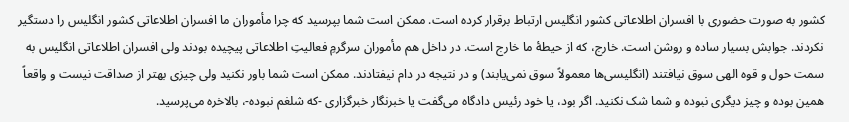کشور به صورت حضوری با افسران اطلاعاتی کشور انگلیس ارتباط برقرار کرده است. ممکن است شما بپرسید که چرا مأموران ما افسران اطلاعاتی کشور انگلیس را دستگیر نکردند. جوابش بسیار ساده و روشن است. خارج، که از حیطۀ ما خارج است. در داخل هم مأموران سرگرمِ فعالیتِ اطلاعاتی پیچیده بودند ولی افسران اطلاعاتی انگلیس به سمت حول و قوه الهی سوق نیافتند (انگلیسی‌ها معمولاً سوق نمی‌یابند) و در نتیجه در دام نیفتادند. ممکن است شما باور نکنید ولی چیزی بهتر از صداقت نیست و واقعاً همین بوده و چیز دیگری نبوده و شما شک نکنید. اگر بود، یا خود رئیس دادگاه می‌گفت یا خبرنگار خبرگزاری -که شلغم نبوده-، بالاخره می‌پرسید.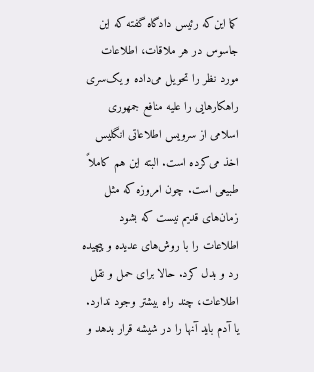کما این‌که رئیس دادگاه گفته که این جاسوس در هر ملاقات، اطلاعات مورد نظر را تحویل می‌داده و یک‌سری راهکارهایی را علیه منافع جمهوری اسلامی از سرویس اطلاعاتی انگلیس اخذ می‌کرده است. البته این هم کاملاً طبیعی است. چون امروزه که مثل زمان‌های قدیم نیست که بشود اطلاعات را با روش‌های عدیده و پیچیده رد و بدل کرد. حالا برای حمل و نقل اطلاعات، چند راه بیشتر وجود ندارد. یا آدم باید آنها را در شیشه قرار بدهد و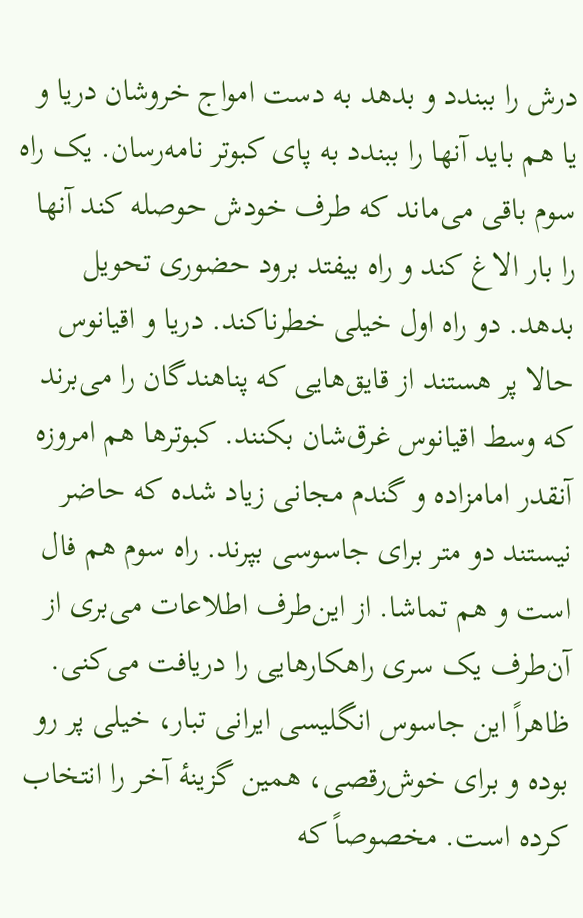درش را ببندد و بدهد به دست امواج خروشان دریا و یا هم باید آنها را ببندد به پای کبوتر نامه‌رسان. یک راه سوم باقی می‌ماند که طرف خودش حوصله کند آنها را بار الاغ کند و راه بیفتد برود حضوری تحویل بدهد. دو راه اول خیلی خطرناکند. دریا و اقیانوس حالا پر هستند از قایق‌هایی که پناهندگان را می‌برند که وسط اقیانوس غرق‌شان بکنند. کبوترها هم امروزه آنقدر امامزاده و گندم مجانی زیاد شده که حاضر نیستند دو متر برای جاسوسی بپرند. راه سوم هم فال است و هم تماشا. از این‌طرف اطلاعات می‌بری از آن‌طرف یک سری راهکارهایی را دریافت می‌کنی. ظاهراً این جاسوس انگلیسی ایرانی تبار، خیلی پر رو بوده و برای خوش‌رقصی، همین گزینۀ آخر را انتخاب کرده است. مخصوصاً که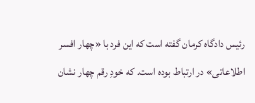رئیس دادگاه کرمان گفته است که این فرد با «چهار افسر اطلاعاتی» در ارتباط بوده است. که خودِ رقم چهار نشان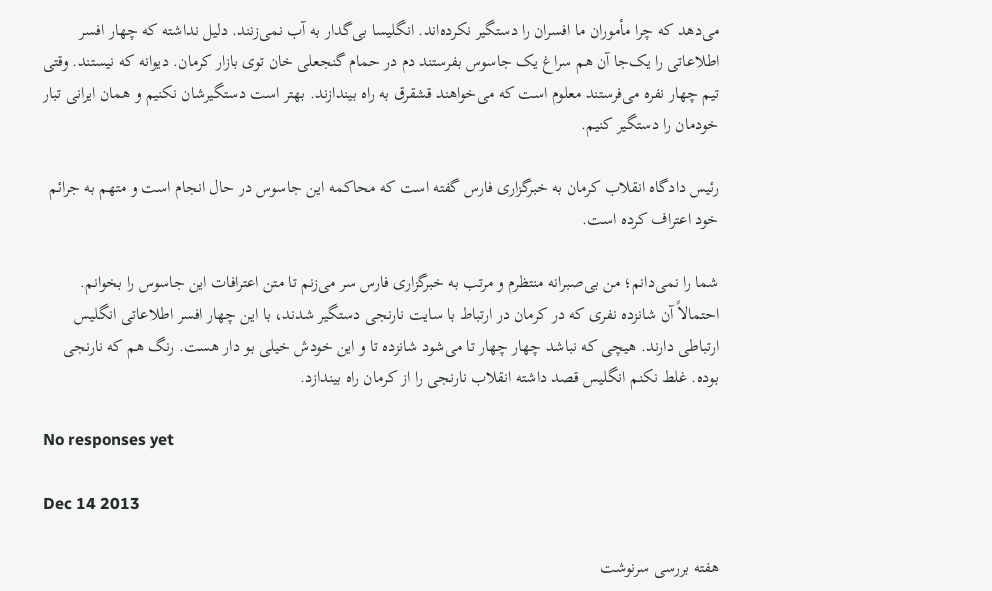می‌دهد که چرا مأموران ما افسران را دستگیر نکرده‌اند. انگلیسا بی‌گدار به آب نمی‌زنند. دلیل نداشته که چهار افسر اطلاعاتی را یک‌جا آن هم سراغ یک جاسوس بفرستند دم در حمام گنجعلی خان توی بازار کرمان. دیوانه که نیستند. وقتی تیم چهار نفره می‌فرستند معلوم است که می‌خواهند قشقرق به راه بیندازند. بهتر است دستگیرشان نکنیم و همان ایرانی تبار خودمان را دستگیر کنیم.

رئیس دادگاه انقلاب کرمان به خبرگزاری فارس گفته است که محاکمه این جاسوس در حال انجام است و متهم به جرائم خود اعتراف کرده است.

شما را نمی‌دانم؛ من بی‌صبرانه منتظرم و مرتب به خبرگزاری فارس سر می‌زنم تا متن اعترافات این جاسوس را بخوانم. احتمالاً آن شانزده نفری که در کرمان در ارتباط با سایت نارنجی دستگیر شدند، با این چهار افسر اطلاعاتی انگلیس ارتباطی دارند. هیچی که نباشد چهار چهار تا می‌شود شانزده تا و این خودش خیلی بو دار هست. رنگ هم که نارنجی بوده. غلط نکنم انگلیس قصد داشته انقلاب نارنجی را از کرمان راه بیندازد.

No responses yet

Dec 14 2013

هفته بررسی سرنوشت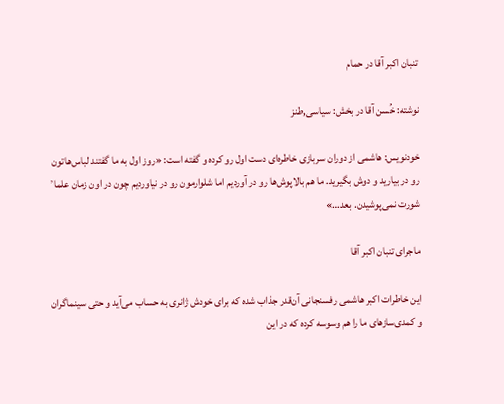تنبان اکبر آقا در حمام

نوشته: خُسن آقا در بخش: سیاسی,طنز

خودنویس: هاشمی از دوران سربازی خاطره‌ای دست اول رو کرده و گفته است: «روز اول به ما گفتند لباس‌هاتون رو در بیارید و دوش بگیرید. ما هم بالاپوش‌ها رو در آوردیم اما شلوارمون رو در نیاوردیم چون در اون زمان علما٬ شورت نمی‌پوشیدن. بعد…»

ماجرای تنبان اکبر آقا

این خاطرات اکبر هاشمی رفسنجانی آن‌قدر جذاب شده که برای خودش ژانری به حساب می‌آید و حتی سینماگران و کمدی‌سازهای ما را هم وسوسه کرده که در این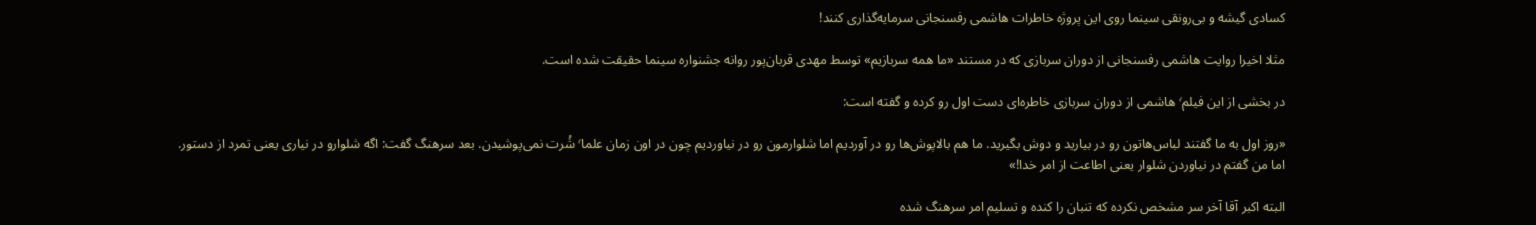کسادی گیشه و بی‌رونقی سینما روی این پروژه خاطرات هاشمی رفسنجانی سرمایه‌گذاری کنند!

مثلا اخیرا روایت هاشمی رفسنجانی از دوران سربازی که در مستند «ما همه سربازیم» توسط مهدی قربان‌پور روانه جشنواره سینما حقیقت شده است.

در بخشی از این فیلم٬ هاشمی از دوران سربازی خاطره‌ای دست اول رو کرده و گفته است:

«روز اول به ما گفتند لباس‌هاتون رو در بیارید و دوش بگیرید. ما هم بالاپوش‌ها رو در آوردیم اما شلوارمون رو در نیاوردیم چون در اون زمان علما٬ شُرت نمی‌پوشیدن. بعد سرهنگ گفت: اگه شلوارو در نیاری یعنی تمرد از دستور. اما من گفتم در نیاوردن شلوار یعنی اطاعت از امر خدا!»

البته اکبر آقا آخر سر مشخص نکرده که تنبان را کنده و تسلیم امر سرهنگ شده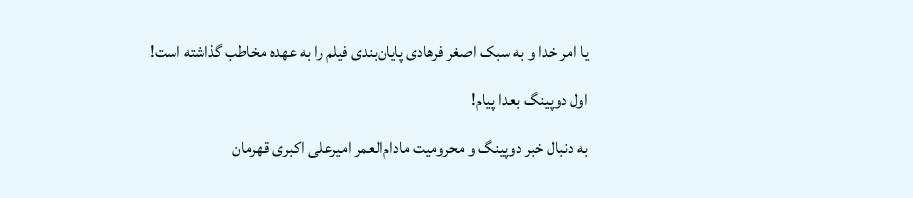یا امر خدا و به سبک اصغر فرهادی پایان‌بندی فیلم را به عهده مخاطب گذاشته است!

اول دوپینگ بعدا پیام!

به دنبال خبر دوپینگ و محرومیت مادام‌العمر امیرعلی اکبری قهرمان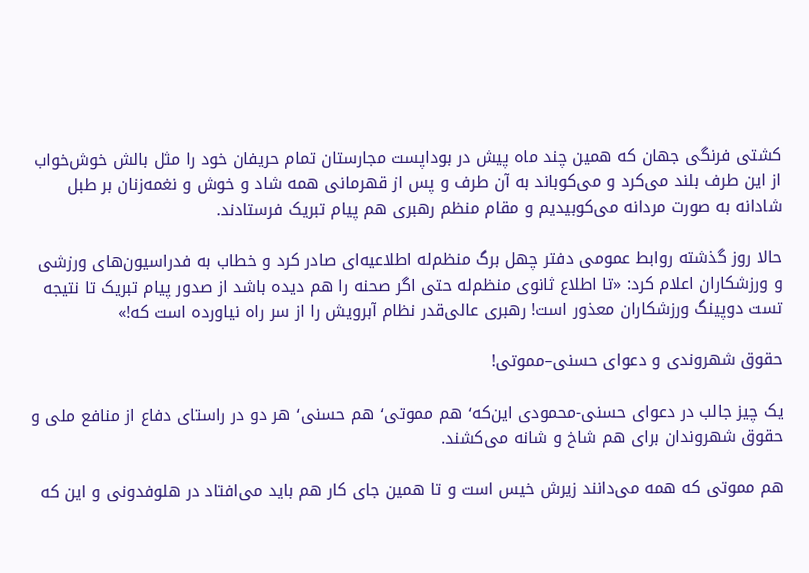کشتی فرنگی جهان که همین چند ماه پیش در بوداپست مجارستان تمام حریفان خود را مثل بالش خوش‌خواب از این طرف بلند می‌کرد و می‌کوباند به آن طرف و پس از قهرمانی همه شاد و خوش و نغمه‌زنان بر طبل شادانه به صورت مردانه می‌کوبیدیم و مقام منظم رهبری هم پیام تبریک فرستادند.

حالا روز گذشته روابط عمومی دفتر چهل برگ منظم‌له اطلاعیه‌ای صادر کرد و خطاب به فدراسیون‌های ورزشی و ورزشکاران اعلام کرد: «تا اطلاع ثانوی منظم‌له حتی اگر صحنه را هم دیده باشد از صدور پیام تبریک تا نتیجه تست دوپینگ ورزشکاران معذور است! رهبری عالی‌قدر نظام آبرویش را از سر راه نیاورده است که!»

حقوق شهروندی و دعوای حسنی–مموتی!

یک چیز جالب در دعوای حسنی-محمودی این‌که٬ هم مموتی٬ هم حسنی٬ هر دو در راستای دفاع از منافع ملی و حقوق شهروندان برای هم شاخ و شانه می‌کشند.

هم مموتی که همه می‌دانند زیرش خیس است و تا همین جای کار هم باید می‌افتاد در هلوفدونی و این که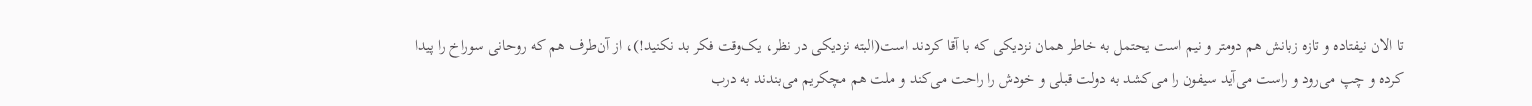تا الان نیفتاده و تازه زبانش هم دومتر و نیم است یحتمل به خاطر همان نزدیکی که با آقا کردند است(البته نزدیکی در نظر، یک‌وقت فکر بد نکنید!)، از آن‌طرف هم که روحانی سوراخ را پیدا کرده و چپ می‌رود و راست می‌آید سیفون را می‌کشد به دولت قبلی و خودش را راحت می‌کند و ملت هم مچکریم می‌بندند به درب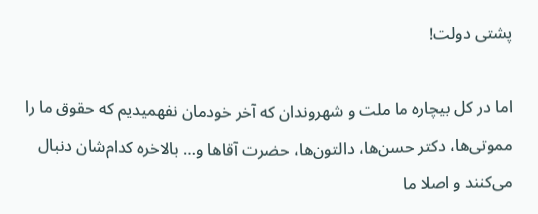پشتی دولت!

اما در کل بیچاره ما ملت و شهروندان که آخر خودمان نفهمیدیم که حقوق ما را مموتی‌ها، دکتر حسن‌ها، دالتون‌ها، حضرت آقاها و… بالاخره کدام‌شان دنبال می‌کنند و اصلا ما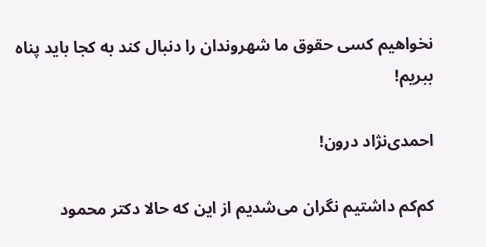نخواهیم کسی حقوق ما شهروندان را دنبال کند به کجا باید پناه ببریم!

احمدی‌نژاد درون!

کم‌کم داشتیم نگران می‌شدیم از این که حالا دکتر محمود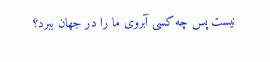نیست پس چه کسی آبروی ما را در جهان ببرد؟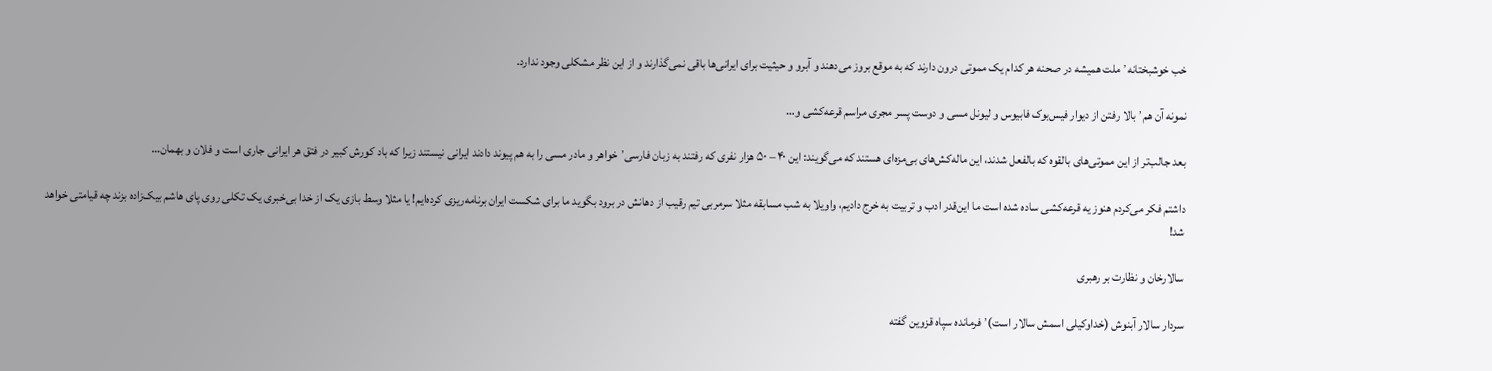خب خوشبختانه٬ ملت همیشه در صحنه هر کدام یک مموتی درون دارند که به موقع بروز می‌دهند و آبرو و حیثیت برای ایرانی‌ها باقی نمی‌گذارند و از این نظر مشکلی وجود ندارد.

نمونه آن هم٬ بالا رفتن از دیوار فیس‌بوک فابیوس و لیونل مسی و دوست پسر مجری مراسم قرعه‌کشی و…

بعد جالب‌تر از این مموتی‌های بالقوه که بالفعل شدند، این ماله‌کش‌های بی‌مزه‌ای هستند که می‌گویند: این ۴۰ – ۵۰ هزار نفری که رفتند به زبان فارسی٬ خواهر و مادر مسی را به هم پیوند دادند ایرانی نیستند زیرا که باد کورش کبیر در فتق هر ایرانی جاری است و فلان و بهمان…

داشتم فکر می‌کردم هنوز یه قرعه‌کشی ساده شده است ما این‌قدر ادب و تربیت به خرج دادیم، واویلا به شب مسابقه مثلا سرمربی تیم رقیب از دهانش در برود بگوید ما برای شکست ایران برنامه‌ریزی کرده‌ایم! یا مثلا وسط بازی یک از خدا بی‌خبری یک تکلی روی پای هاشم بیک‌زاده بزند چه قیامتی خواهد شد!

سالارخان و نظارت بر رهبری

سردار سالار آبنوش (خداوکیلی اسمش سالار است)٬ فرمانده سپاه قزوین گفته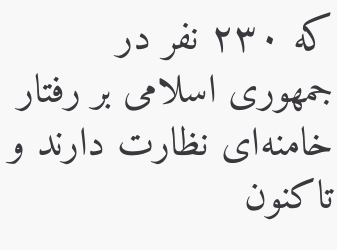که ۲۳۰ نفر در جمهوری اسلامی بر رفتار خامنه‌ای نظارت دارند و تاکنون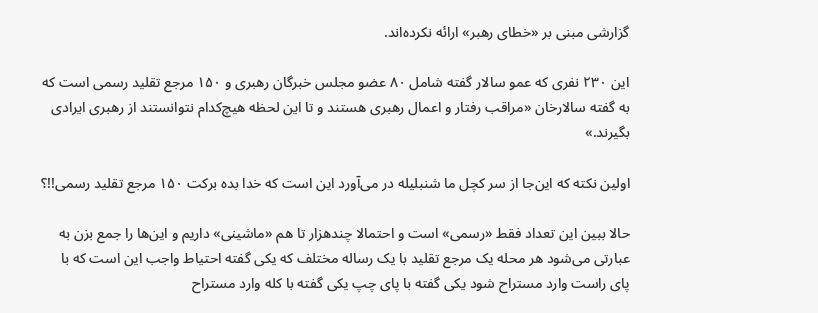گزارشی مبنی بر «خطای رهبر» ارائه نکرده‌اند.

این ۲۳۰ نفری که عمو سالار گفته شامل ۸۰ عضو مجلس خبرگان رهبری و ۱۵۰ مرجع تقلید رسمی است که به گفته سالارخان «مراقب رفتار و اعمال رهبری هستند و تا این لحظه هیچ‌کدام نتوانستند از رهبری ایرادی بگیرند.»

اولین نکته که این‌جا از سر کچل ما شنبلیله در می‌آورد این است که خدا بده برکت ۱۵۰ مرجع تقلید رسمی!!؟

حالا ببین این تعداد فقط «رسمی» است و احتمالا چندهزار تا هم «ماشینی» داریم و این‌ها را جمع بزن به عبارتی می‌شود هر محله یک مرجع تقلید با یک رساله مختلف که یکی گفته احتیاط واجب این است که با پای راست وارد مستراح شود یکی گفته با پای چپ یکی گفته با کله وارد مستراح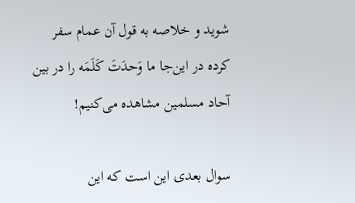شوید و خلاصه به قول آن عمام سفر کرده در این‌جا ما وَحدَتَ کَلَمَه را در بین آحاد مسلمین مشاهده می‌کنیم!

سوال بعدی این است که این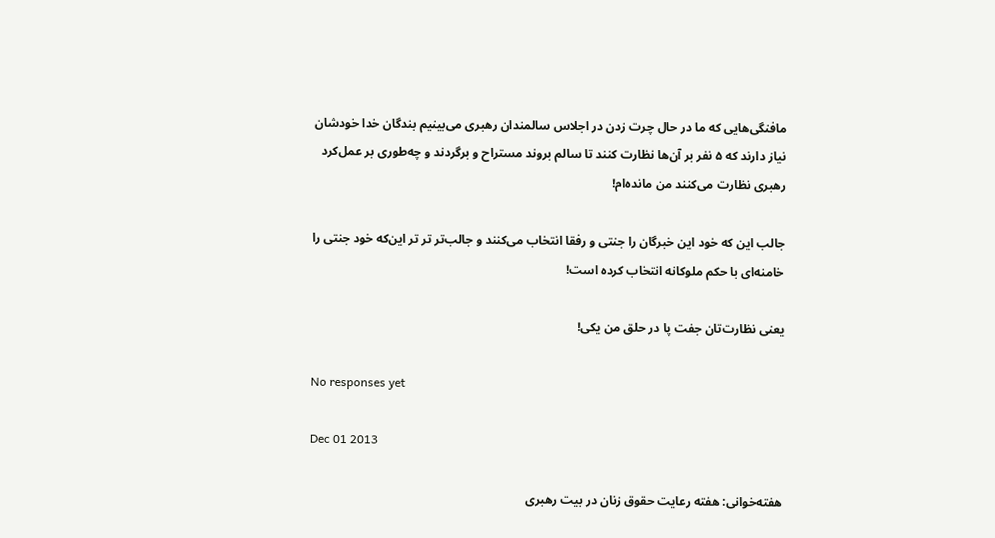مافنگی‌هایی که ما در حال چرت زدن در اجلاس سالمندان رهبری می‌بینیم بندگان خدا خودشان نیاز دارند که ۵ نفر بر آن‌ها نظارت کنند تا سالم بروند مستراح و برگردند و چه‌طوری بر عمل‌کرد رهبری نظارت می‌کنند من مانده‌ام!

جالب این که خود این خبرگان را جنتی و رفقا انتخاب می‌کنند و جالب‌تر تر تر این‌که خود جنتی را خامنه‌ای با حکم ملوکانه انتخاب کرده است!

یعنی نظارت‌تان جفت پا در حلق من یکی!

No responses yet

Dec 01 2013

هفته‌خوانی: هفته رعایت حقوق زنان در بیت رهبری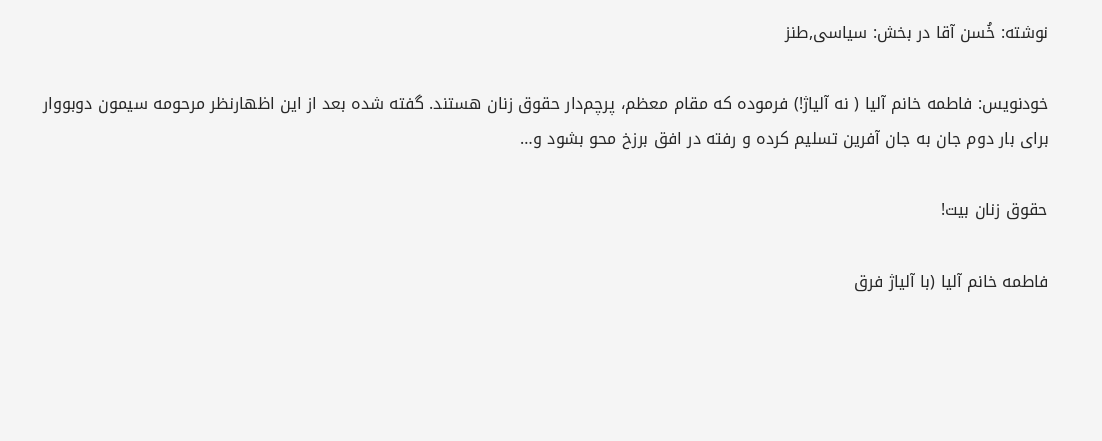نوشته: خُسن آقا در بخش: سیاسی,طنز

خودنویس: فاطمه خانم آلیا ( نه آلیاژ!) فرموده که مقام معظم، پرچم‌دار حقوق زنان هستند. گفته شده بعد از این اظهارنظر مرحومه سیمون دوبووار برای بار دوم جان به جان آفرین تسلیم کرده و رفته در افق برزخ محو بشود و…

حقوق زنان بیت!

فاطمه خانم آلیا (با آلیاژ فرق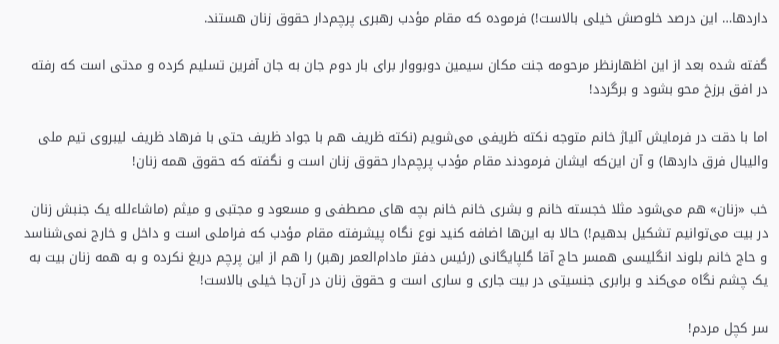داردها… این درصد خلوصش خیلی بالاست!) فرموده که مقام مؤدب رهبری پرچم‌دار حقوق زنان هستند.

گفته شده بعد از این اظهارنظر مرحومه جنت مکان سیمین دوبووار برای بار دوم جان به جان آفرین تسلیم کرده و مدتی است که رفته در افق برزخ محو بشود و برگردد!

اما با دقت در فرمایش آلیاژ خانم متوجه نکته ظریفی می‌شویم (نکته ظریف هم با جواد ظریف حتی با فرهاد ظریف لیبروی تیم ملی والیبال فرق داردها) و آن این‌که ایشان فرمودند مقام مؤدب پرچم‌دار حقوق زنان است و نگفته که حقوق همه زنان!

خب «زنان» هم می‌شود مثلا خجسته خانم و بشری خانم خانم بچه های مصطفی و مسعود و مجتبی و میثم (ماشاءلله یک جنبش زنان در بیت می‌توانیم تشکیل بدهیم!) حالا به این‌ها اضافه کنید نوع نگاه پیشرفته مقام مؤدب که فراملی است و داخل و خارج نمی‌شناسد و حاج خانم بلوند انگلیسی همسر حاج آقا گلپایگانی (رئیس دفتر مادام‌العمر رهبر) را هم از این پرچم دریغ نکرده و به همه زنان بیت به یک چشم نگاه می‌کند و برابری جنسیتی در بیت جاری و ساری است و حقوق زنان در آن‌جا خیلی بالاست!

سر کچل مردم!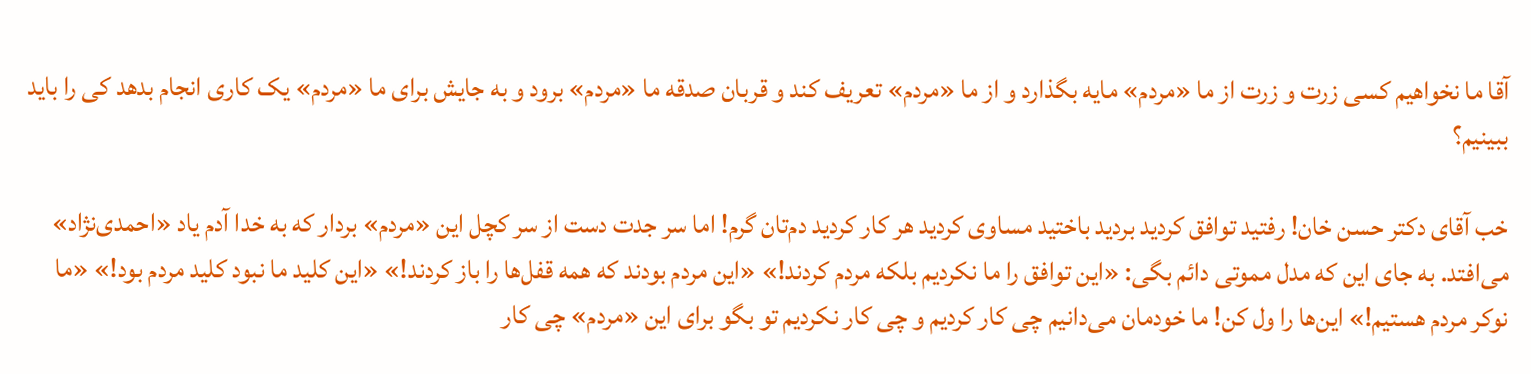آقا ما نخواهیم کسی زرت و زرت از ما «مردم» مایه بگذارد و از ما «مردم» تعریف کند و قربان صدقه ما «مردم» برود و به جایش برای ما «مردم» یک کاری انجام بدهد کی را باید ببینیم؟

خب آقای دکتر حسن خان! رفتید توافق کردید بردید باختید مساوی کردید هر کار کردید دم‌تان گرم! اما سر جدت دست از سر کچل این «مردم» بردار که به خدا آدم یاد «احمدی‌نژاد» می‌افتد. به جای این که مدل مموتی دائم بگی: «این توافق را ما نکردیم بلکه مردم کردند!» «این مردم بودند که همه قفل‌ها را باز کردند!» «این کلید ما نبود کلید مردم بود!» «ما نوکر مردم هستیم!» این‌ها را ول کن! ما خودمان می‌دانیم چی کار کردیم و چی کار نکردیم تو بگو برای این «مردم» چی کار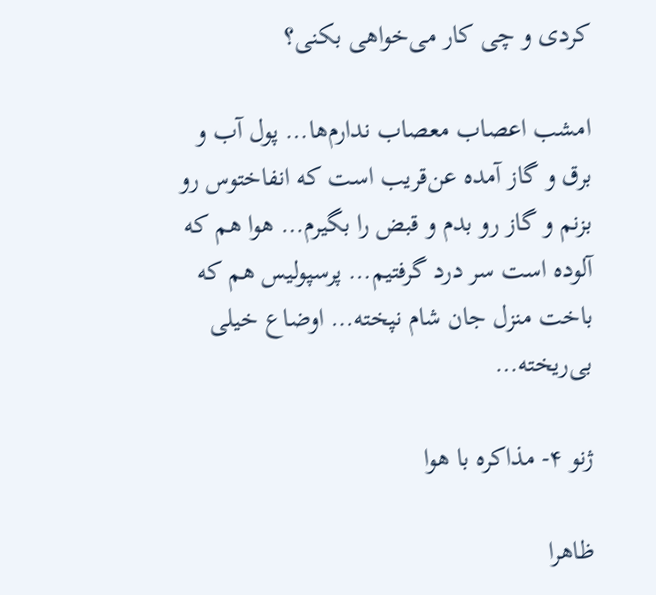کردی و چی کار می‌خواهی بکنی؟

امشب اعصاب معصاب ندارم‌ها… پول آب و برق و گاز آمده عن‌قریب است که انفاختوس رو بزنم و گاز رو بدم و قبض را بگیرم… هوا هم که آلوده است سر درد گرفتیم… پرسپولیس هم که باخت منزل جان شام نپخته… اوضاع خیلی بی‌ریخته…

ژنو ۴- مذاکره با هوا

ظاهرا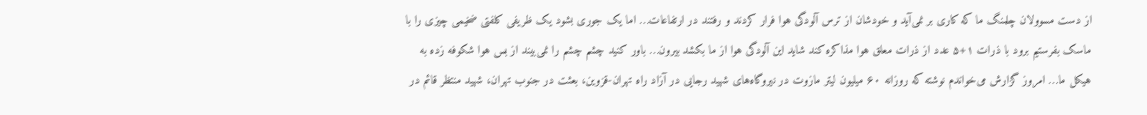از دست مسوولان چلمنگ ما که کاری بر نمی‌آید و خودشان از ترس آلودگی هوا فرار کردند و رفتند در ارتفاعات… اما یک جوری بشود یک ظریفی کلفتی ضخیمی چیزی را با ماسک بفرستیم برود با ذرات ۱+۵ عدد از ذرات معلق هوا مذاکره کند شاید این آلودگی هوا از ما بکشد بیرون… باور کنید چشم چشم را نمی‌بیند از بس هوا شکوفه زده به هیکل ما… امروز گزارش می‌خواندم نوشته که روزانه ۶۰ میلیون لیتر مازوت در نیروگاه‌های شهید رجایی در آزاد راه تهران-قزوین، بعثت در جنوب تهران، شهید منتظر قائم در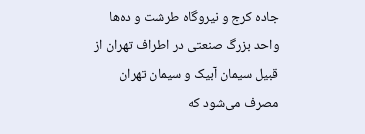جاده کرج و نیروگاه طرشت و ده‌ها واحد بزرگ صنعتی در اطراف تهران از قبیل سیمان آبیک و سیمان تهران مصرف می‌شود که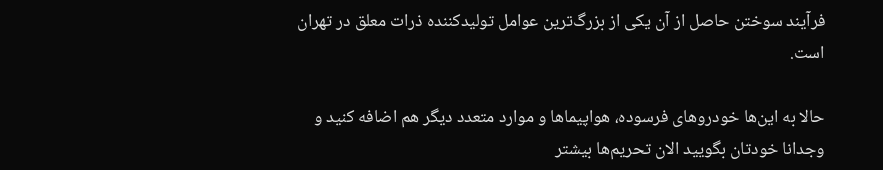فرآیند سوختن حاصل از آن یکی از بزرگ‌ترین عوامل تولیدکننده ذرات معلق در تهران است.

حالا به این‌ها خودروهای فرسوده، هواپیماها و موارد متعدد دیگر هم اضافه کنید و وجدانا خودتان بگویید الان تحریم‌ها بیشتر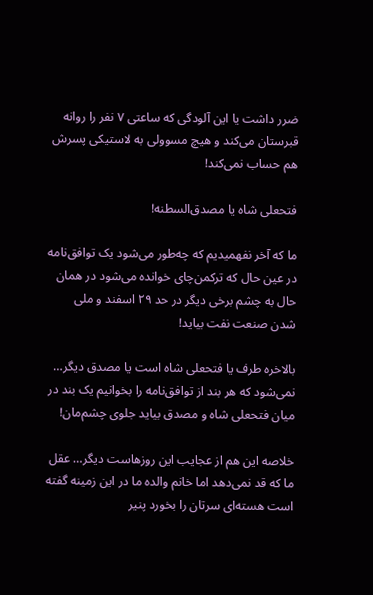ضرر داشت یا این آلودگی که ساعتی ۷ نفر را روانه قبرستان می‌کند و هیچ مسوولی به لاستیکی پسرش هم حساب نمی‌کند!

فتحعلی شاه یا مصدق‌السطنه!

ما که آخر نفهمیدیم که چه‌طور می‌شود یک توافق‌نامه در عین حال که ترکمن‌چای خوانده می‌شود در همان حال به چشم برخی دیگر در حد ۲۹ اسفند و ملی شدن صنعت نفت بیاید!

بالاخره طرف یا فتحعلی شاه است یا مصدق دیگر… نمی‌شود که هر بند از توافق‌نامه را بخوانیم یک بند در میان فتحعلی شاه و مصدق بیاید جلوی چشم‌مان!

خلاصه این هم از عجایب این روزهاست دیگر… عقل ما که قد نمی‌دهد اما خانم والده ما در این زمینه گفته است هسته‌ای سرتان را بخورد پنیر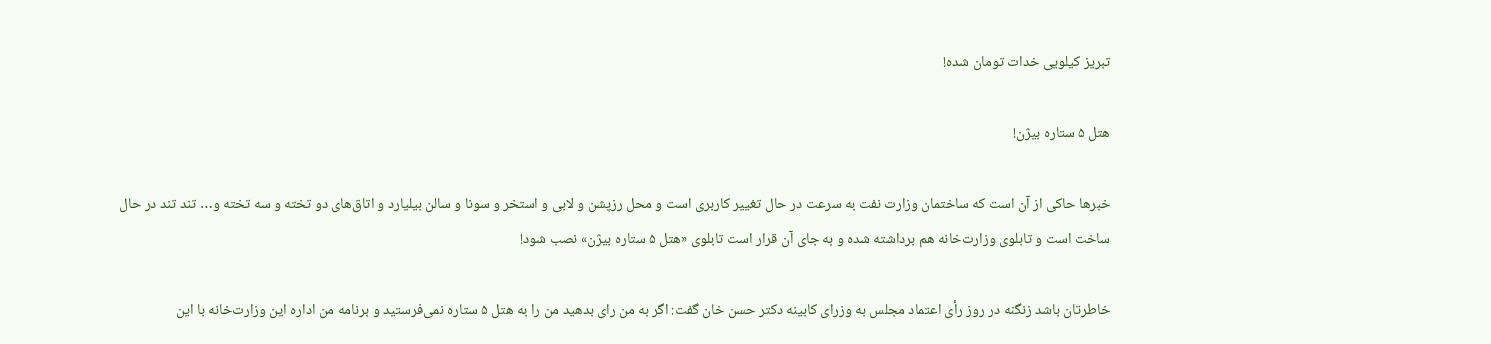تبریز کیلویی خدات تومان شده!

هتل ۵ ستاره بیژن!

خبرها حاکی از آن است که ساختمان وزارت نفت به سرعت در حال تغییر کاربری است و محل رزپشن و لابی و استخر و سونا و سالن بیلیارد و اتاق‌های دو تخته و سه تخته و… تند تند در حال ساخت است و تابلوی وزارت‌خانه هم برداشته شده و به جای آن قرار است تابلوی «هتل ۵ ستاره بیژن» نصب شود!

خاطرتان باشد زنگنه در روز رأی اعتماد مجلس به وزرای کابینه دکتر حسن خان گفت: اگر به من رای بدهید من را به هتل ۵ ستاره نمی‌فرستید و برنامه من اداره این وزارت‌خانه با این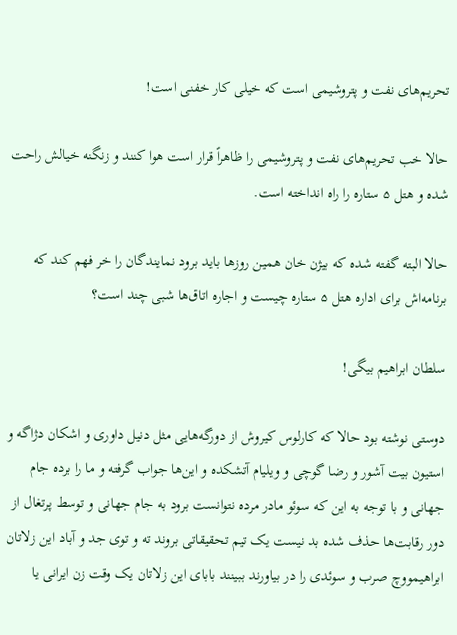تحریم‌های نفت و پتروشیمی است که خیلی کار خفنی است!

حالا خب تحریم‌های نفت و پتروشیمی را ظاهراً قرار است هوا کنند و زنگنه خیالش راحت شده و هتل ۵ ستاره را راه انداخته است.

حالا البته گفته شده که بیژن خان همین روزها باید برود نمایندگان را خر فهم کند که برنامه‌اش برای اداره هتل ۵ ستاره چیست و اجاره اتاق‌ها شبی چند است؟

سلطان ابراهیم بیگی!

دوستی نوشته بود حالا که کارلوس کیروش از دورگه‌هایی مثل دنیل داوری و اشکان دژاگه و استیون بیت آشور و رضا گوچی و ویلیام آتشکده و این‌ها جواب گرفته و ما را برده جام جهانی و با توجه به این که سوئو مادر مرده نتوانست برود به جام جهانی و توسط پرتغال از دور رقابت‌ها حذف شده بد نیست یک تیم تحقیقاتی بروند ته و توی جد و آباد این زلاتان ابراهیمووچ صرب و سوئدی را در بیاورند ببینند بابای این زلاتان یک وقت زن ایرانی یا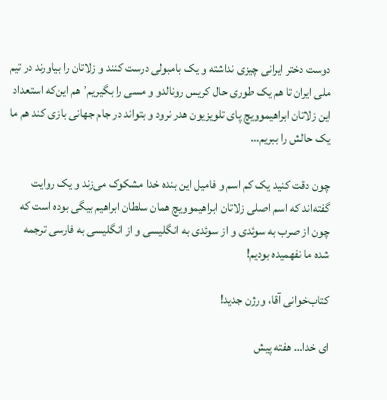دوست دختر ایرانی چیزی نداشته و یک بامبولی درست کنند و زلاتان را بیاورند در تیم ملی ایران تا هم یک طوری حال کریس رونالدو و مسی را بگیریم٬ هم این‌که استعداد این زلاتان ابراهیموویچ پای تلویزیون هدر نرود و بتواند در جام جهانی بازی کند هم ما یک حالش را ببریم…

چون دقت کنید یک کم اسم و فامیل این بنده خدا مشکوک می‌زند و یک روایت گفته‌اند که اسم اصلی زلاتان ابراهیموویچ همان سلطان ابراهیم بیگی بوده است که چون از صرب به سوئدی و از سوئدی به انگلیسی و از انگلیسی به فارسی ترجمه شده ما نفهمیده بودیم!

کتاب‌خوانی آقا، ورژن جدید!

ای خدا… هفته پیش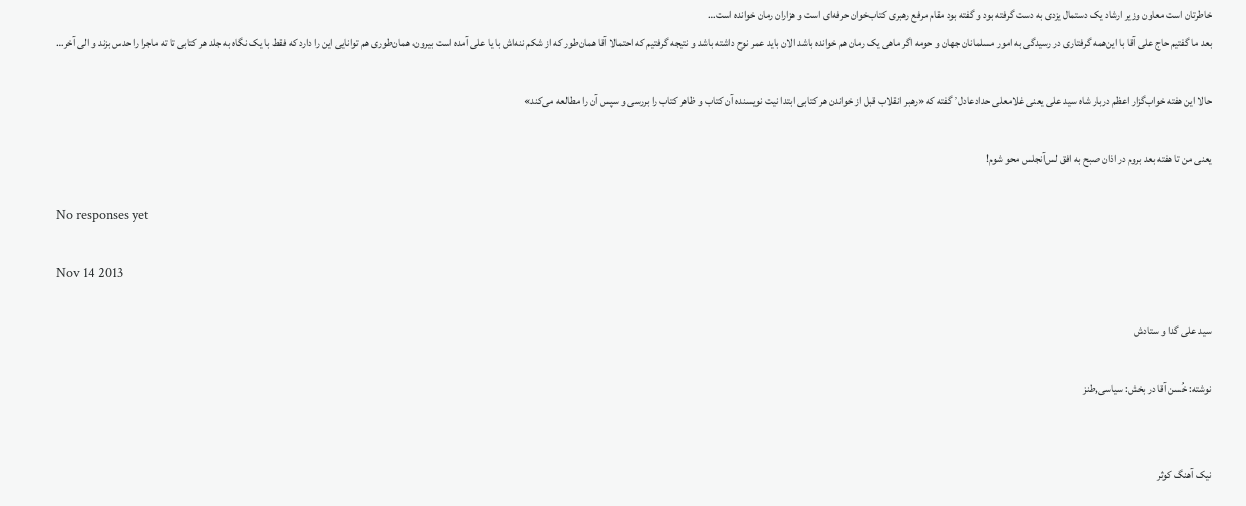خاطرتان است معاون وزیر ارشاد یک دستمال یزدی به دست گرفته بود و گفته بود مقام مرفع رهبری کتاب‌خوان حرفه‌ای است و هزاران رمان خوانده است…
بعد ما گفتیم حاج علی آقا با این‌همه گرفتاری در رسیدگی به امور مسلمانان جهان و حومه اگر ماهی یک رمان هم خوانده باشد الان باید عمر نوح داشته باشد و نتیجه گرفتیم که احتمالا آقا همان‌طور که از شکم ننه‌اش با یا علی آمده است بیرون، همان‌طوری هم توانایی این را دارد که فقط با یک نگاه به جلد هر کتابی تا ته ماجرا را حدس بزند و الی آخر…

حالا این هفته خواب‌گزار اعظم دربار شاه سید علی یعنی غلامعلی حدادعادل٬ گفته که «رهبر انقلاب قبل از خواندن هر کتابی ابتدا نیت نویسنده آن کتاب و ظاهر کتاب را بررسی و سپس آن را مطالعه می‌کند»

یعنی من تا هفته بعد بروم در اذان صبح به افق لس‌آنجلس محو شوم!

No responses yet

Nov 14 2013

سید علی گدا و ستادش

نوشته: خُسن آقا در بخش: سیاسی,طنز


نیک آهنگ کوثر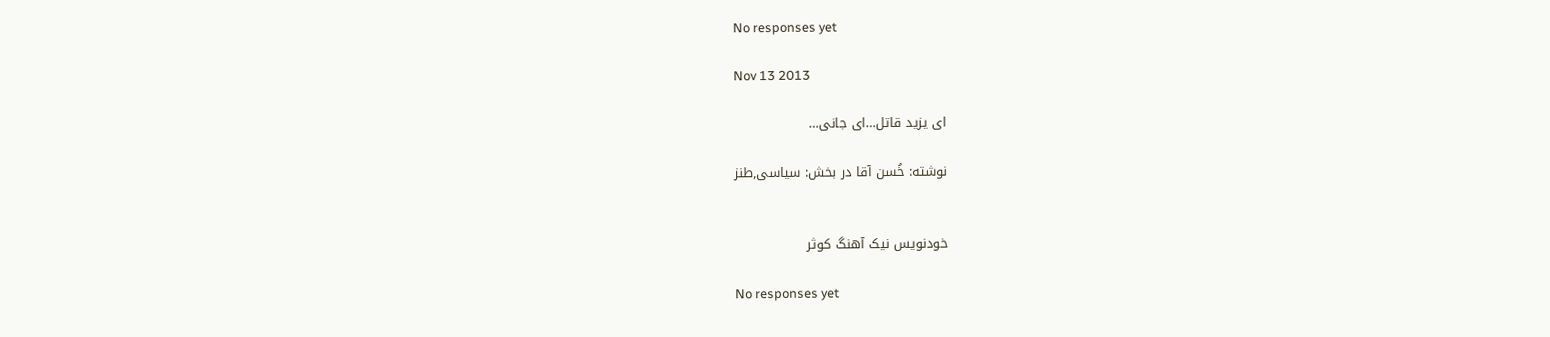No responses yet

Nov 13 2013

ای یزید قاتل…ای جانی…

نوشته: خُسن آقا در بخش: سیاسی,طنز


خودنویس نیک آهنگ کوثر

No responses yet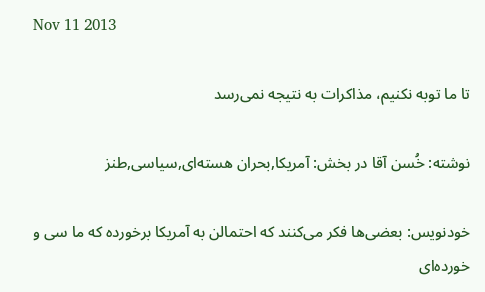Nov 11 2013

تا ما توبه نکنیم، مذاکرات به نتیجه نمی‌رسد

نوشته: خُسن آقا در بخش: آمریکا,بحران هسته‌ای,سیاسی,طنز

خودنویس: بعضی‌ها فکر می‌کنند که احتمالن به آمریکا برخورده که ما سی و خورده‌ای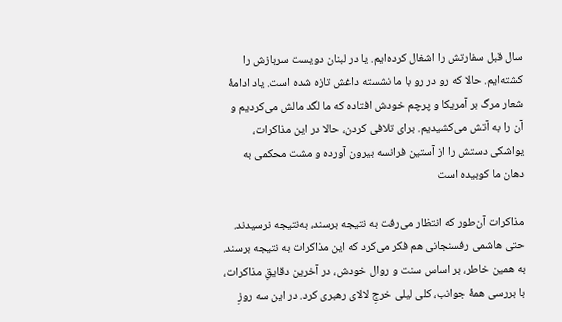سال قبل سفارتش را اشغال کرده‌ایم. یا در لبنان دویست سربازش را کشته‌ایم. حالا که رو در رو با ما نشسته داغش تازه شده است. یاد ادامۀ شعار مرگ بر آمریکا و پرچم خودش افتاده که ما لگد مالش می‌کردیم و آن را به آتش می‌کشیدیم. برای تلافی کردن، حالا در این مذاکرات، یواشکی دستش را از آستین فرانسه بیرون آورده و مشت محکمی به دهان ما کوبیده است

مذاکرات آن‌طور که انتظار می‌رفت به نتیجه برسند، به‌نتیجه نرسیدند. حتی هاشمی رفسنجانی هم فکر می‌کرد که این مذاکرات به نتیجه برسند. به همین خاطر، بر اساس سنت و روال خودش، در آخرین دقایقِ مذاکرات، با بررسی همۀ جوانب، کلی لیلی خرجِ لالای رهبری کرد. در این سه روزِ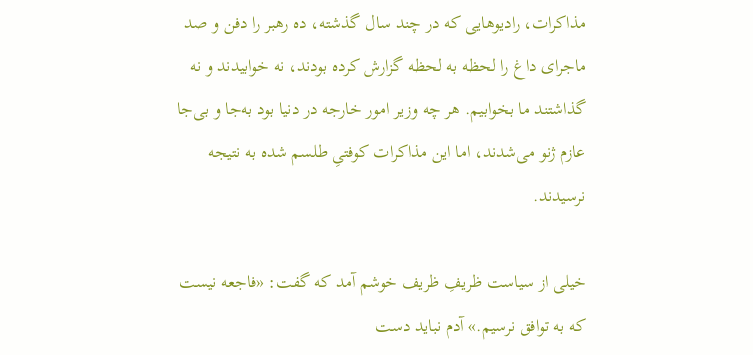مذاکرات، رادیوهایی که در چند سال گذشته، ده رهبر را دفن و صد ماجرای داغ را لحظه به لحظه گزارش کرده بودند، نه خوابیدند و نه گذاشتند ما بخوابیم. هر چه وزیر امور خارجه در دنیا بود به‌جا و بی‌جا عازم ژنو می‌شدند، اما این مذاکرات کوفتیِ طلسم شده به نتیجه نرسیدند.

خیلی از سیاست ظریفِ ظریف خوشم آمد که گفت: «فاجعه نیست که به توافق نرسیم.» آدم نباید دست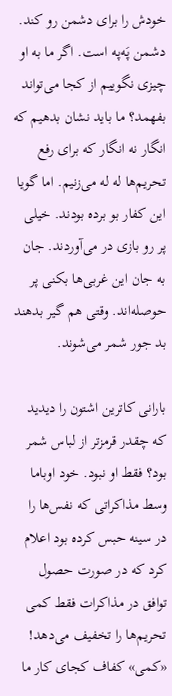خودش را برای دشمن رو کند. دشمن پَه‌په است. اگر ما به او چیزی نگوییم از کجا می‌تواند بفهمد؟ ما باید نشان بدهیم که انگار نه انگار که برای رفع تحریم‌ها له له می‌زنیم. اما گویا این کفار بو برده بودند. خیلی پر رو بازی در می‌آوردند. جان به جان این غربی‌ها بکنی پر حوصله‌اند. وقتی هم گیر بدهند بد جور شمر می‌شوند.

بارانی کاترین اشتون را دیدید که چقدر قرمزتر از لباس شمر بود؟ فقط او نبود. خود اوباما وسط مذاکراتی که نفس‌ها را در سینه حبس کرده بود اعلام کرد که در صورت حصول توافق در مذاکرات فقط کمی تحریم‌ها را تخفیف می‌دهد! «کمی» کفاف کجای کار ما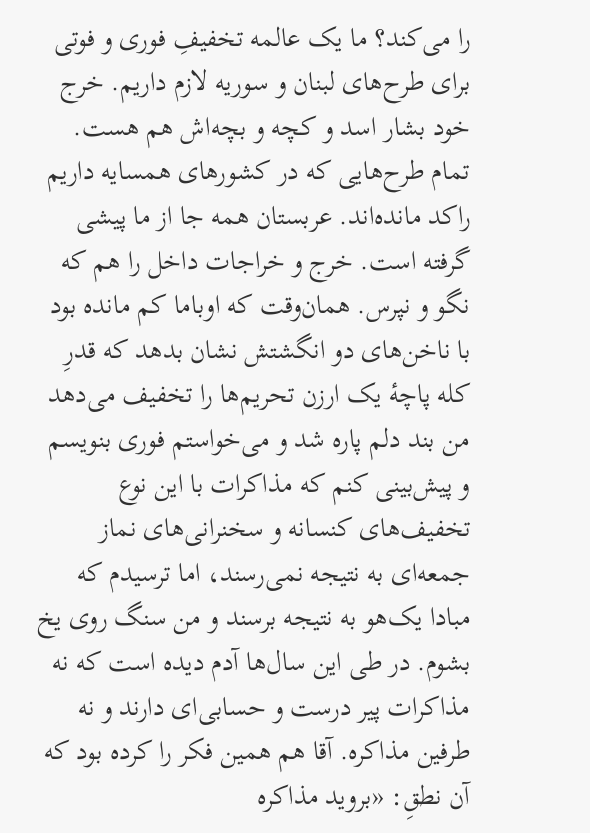را می‌کند؟ ما یک عالمه تخفیفِ فوری و فوتی برای طرح‌های لبنان و سوریه لازم داریم. خرج خود بشار اسد و کچه و بچه‌اش هم هست. تمام طرح‌هایی که در کشورهای همسایه داریم راکد مانده‌اند. عربستان همه جا از ما پیشی گرفته است. خرج و خراجات داخل را هم که نگو و نپرس. همان‌وقت که اوباما کم مانده بود با ناخن‌های دو انگشتش نشان بدهد که قدرِ کله پاچۀ یک ارزن تحریم‌ها را تخفیف می‌دهد من بند دلم پاره شد و می‌خواستم فوری بنویسم و پیش‌بینی کنم که مذاکرات با این نوع تخفیف‌های کنسانه و سخنرانی‌های نماز جمعه‌ای به نتیجه نمی‌رسند، اما ترسیدم که مبادا یک‌هو به نتیجه برسند و من سنگ روی یخ بشوم. در طی این سال‌ها آدم دیده است که نه مذاکرات پیر درست و حسابی‌ای دارند و نه طرفین مذاکره. آقا هم همین فکر را کرده بود که آن نطقِ: «بروید مذاکره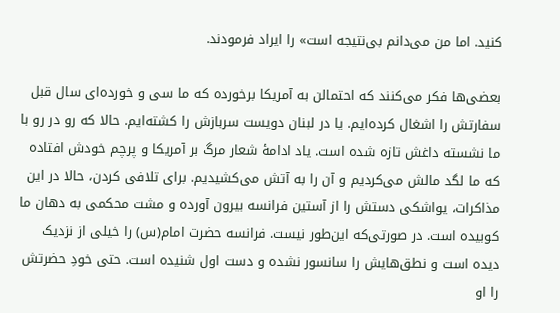کنید. اما من می‌دانم بی‌نتیجه است» را ایراد فرمودند.

بعضی‌ها فکر می‌کنند که احتمالن به آمریکا برخورده که ما سی و خورده‌ای سال قبل سفارتش را اشغال کرده‌ایم. یا در لبنان دویست سربازش را کشته‌ایم. حالا که رو در رو با ما نشسته داغش تازه شده است. یاد ادامۀ شعار مرگ بر آمریکا و پرچم خودش افتاده که ما لگد مالش می‌کردیم و آن را به آتش می‌کشیدیم. برای تلافی کردن، حالا در این مذاکرات، یواشکی دستش را از آستین فرانسه بیرون آورده و مشت محکمی به دهان ما کوبیده است. در صورتی‌که این‌طور نیست. فرانسه حضرت امام(س) را خیلی از نزدیک دیده است و نطق‌هایش را سانسور نشده و دست اول شنیده است. حتی خودِ حضرتش را او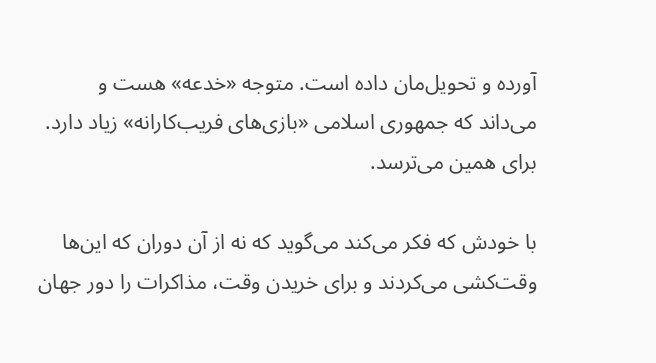آورده و تحویل‌مان داده است. متوجه «خدعه» هست و می‌داند که جمهوری اسلامی «بازی‌های فریب‌کارانه» زیاد دارد. برای همین می‌ترسد.

با خودش که فکر می‌کند می‌گوید که نه از آن دوران که این‌ها وقت‌کشی می‌کردند و برای خریدن وقت، مذاکرات را دور جهان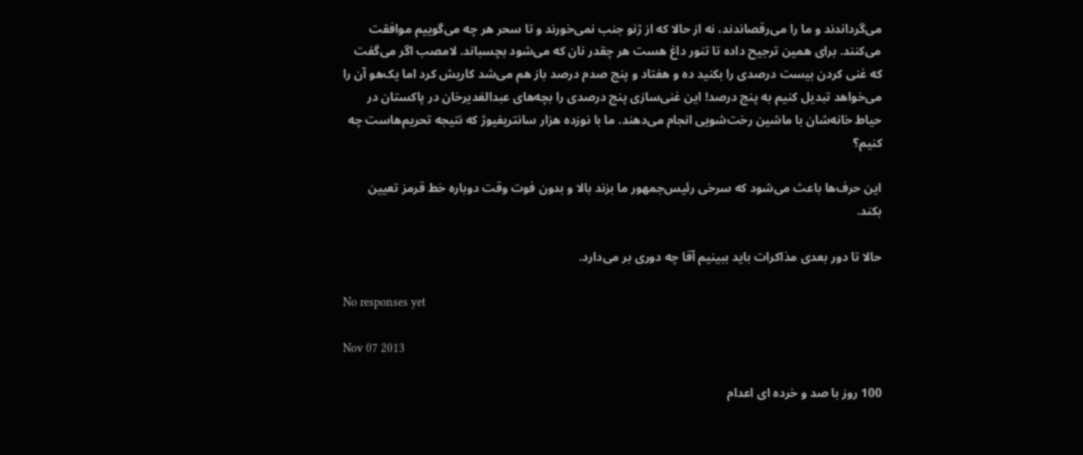می‌گرداندند و ما را می‌رقصاندند، نه از حالا که از ژنو جنب نمی‌خورند و تا سحر هر چه می‌گوییم موافقت می‌کنند. برای همین ترجیح داده تا تنور داغ هست هر چقدر نان که می‌شود بچسباند. لامصب اگر می‌گفت که غنی کردن بیست درصدی را بکنید ده و هفتاد و پنج صدم درصد باز هم می‌شد کاریش کرد اما یک‌هو آن را می‌خواهد تبدیل کنیم به پنج درصد! این غنی‌سازی پنج درصدی را بچه‌های عبدالغدیرخان در پاکستان در حیاط خانه‌شان با ماشین رخت‌شویی انجام می‌دهند. ما با نوزده هزار سانتریفیوژ که نتیجه تحریم‌هاست چه کنیم؟

این حرف‌ها باعث می‌شود که سرخی رئیس‌جمهور ما بزند بالا و بدون فوت وقت دوباره خط قرمز تعیین بکند.

حالا تا دور بعدی مذاکرات باید ببینیم آقا چه دوری بر می‌دارد.

No responses yet

Nov 07 2013

100 روز با صد و خرده ای اعدام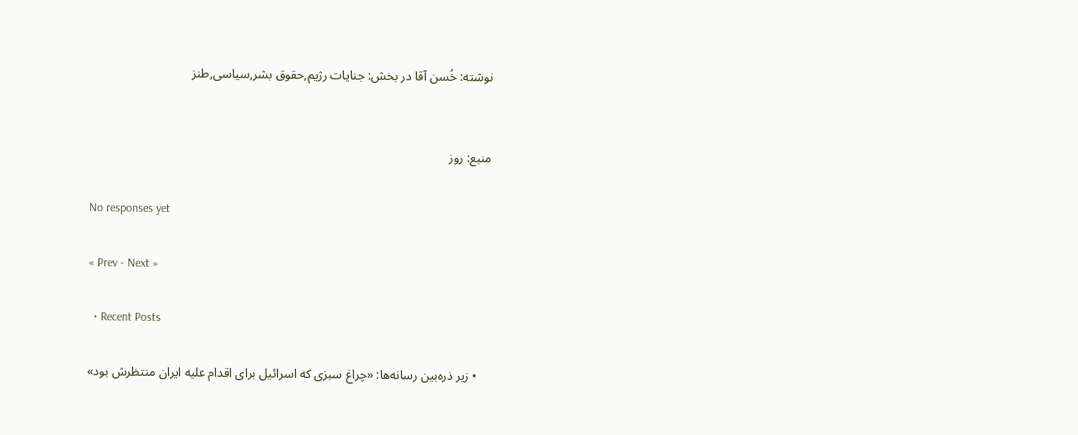نوشته: خُسن آقا در بخش: جنایات رژیم,حقوق بشر,سیاسی,طنز


منبع: روز

No responses yet

« Prev - Next »

  • Recent Posts

    • زیر ذره‌بین رسانه‌ها: «چراغ سبزی که اسرائیل برای اقدام علیه ایران منتظرش بود»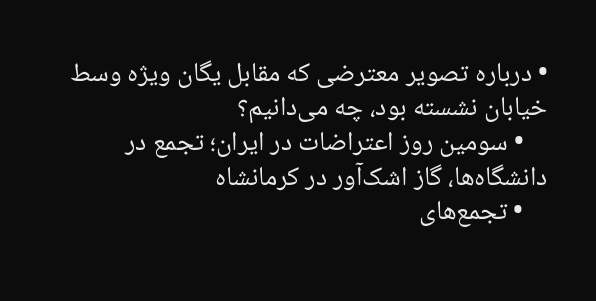• درباره تصویر معترضی که مقابل یگان ویژه وسط خیابان نشسته‌ بود، چه می‌دانیم؟
    • سومین روز اعتراضات در ایران؛ تجمع در دانشگاه‌ها، گاز اشک‌آور در کرمانشاه
    • تجمع‌های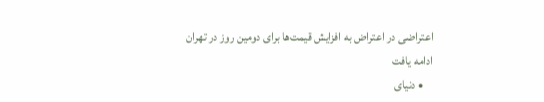اعتراضی در اعتراض به افزایش قیمت‌ها برای دومین روز در تهران ادامه یافت
    • دنیای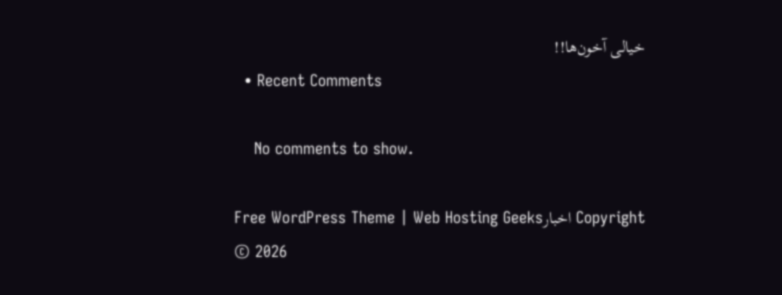خیالی آخون‌ها!!
  • Recent Comments

    No comments to show.

Free WordPress Theme | Web Hosting Geeksاخبار Copyright © 2026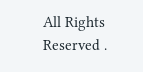All Rights Reserved .